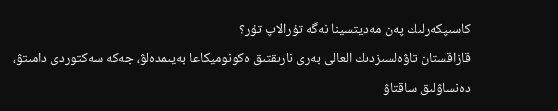كاسىپكەرلىك پەن مەديتسينا نەگە تۇرالاپ تۇر؟
قازاقستان تاۋەلسىزدىك العالى بەرى نارىقتىق ەكونوميكاعا بەيىمدەلۋ، جەكە سەكتوردى دامىتۋ، دەنساۋلىق ساقتاۋ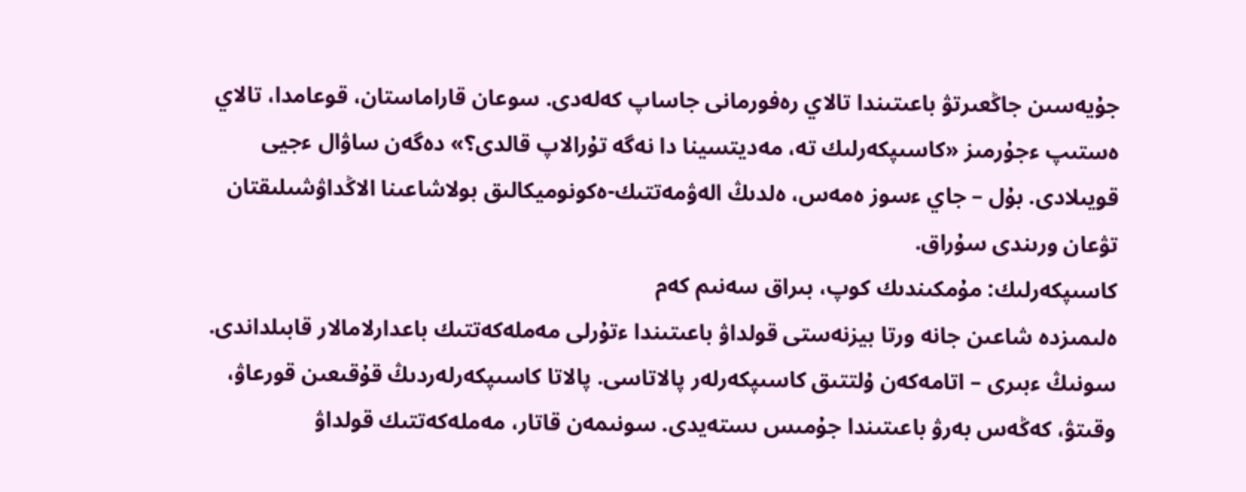جۇيەسىن جاڭعىرتۋ باعىتىندا تالاي رەفورمانى جاساپ كەلەدى. سوعان قاراماستان، قوعامدا، تالاي ەستىپ ءجۇرمىز «كاسىپكەرلىك تە، مەديتسينا دا نەگە تۇرالاپ قالدى؟» دەگەن ساۋال ءجيى قويىلادى. بۇل – جاي ءسوز ەمەس، ەلدىڭ الەۋمەتتىك-ەكونوميكالىق بولاشاعىنا الاڭداۋشىلىقتان تۋعان ورىندى سۇراق.
كاسىپكەرلىك: مۇمكىندىك كوپ، بىراق سەنىم كەم
ەلىمىزدە شاعىن جانە ورتا بيزنەستى قولداۋ باعىتىندا ءتۇرلى مەملەكەتتىك باعدارلامالار قابىلداندى. سونىڭ ءبىرى – اتامەكەن ۇلتتىق كاسىپكەرلەر پالاتاسى. پالاتا كاسىپكەرلەردىڭ قۇقىعىن قورعاۋ، وقىتۋ، كەڭەس بەرۋ باعىتىندا جۇمىس ىستەيدى. سونىمەن قاتار، مەملەكەتتىك قولداۋ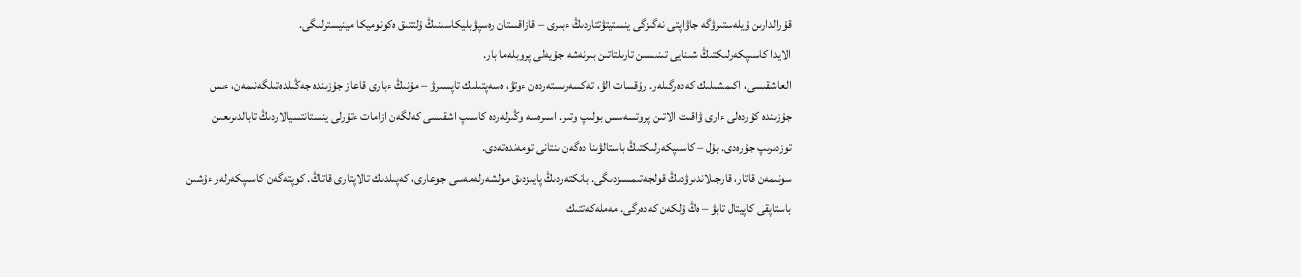قۇرالدارىن ۇيلەستىرۋگە جاۋاپتى نەگىزگى ينستيتۋتتاردىڭ ءبىرى – قازاقستان رەسپۋبليكاسىنىڭ ۇلتتىق ەكونوميكا مينيسترلىگى.
الايدا كاسىپكەرلىكتىڭ شىنايى تىنىسىن تارىلتاتىن بىرنەشە جۇيەلى پروبلەما بار.
العاشقىسى، اكىمشىلىك كەدەرگىلەر. رۇقسات الۋ، تەكسەرىستەردەن ءوتۋ، ەسەپتىلىك تاپسىرۋ – مۇنىڭ ءبارى قاعاز جۇزىندە جەڭىلدەتىلگەنىمەن، ءىس جۇزىندە كۇردەلى ءارى ۋاقىت الاتىن پروتسەسس بولىپ وتىر. اسىرەسە وڭىرلەردە كاسىپ اشقىسى كەلگەن ازامات ءتۇرلى ينستانتسيالاردىڭ تابالدىرىعىن توزدىرىپ جۇرەدى. بۇل – كاسىپكەرلىكتىڭ باستالۋىنا دەگەن ىنتانى تومەندەتەدى.
سونىمەن قاتار، قارجىلاندىرۋدىڭ قولجەتىمسىزدىگى. بانكتەردىڭ پايىزدىق مولشەرلەمەسى جوعارى، كەپىلدىك تالاپتارى قاتاڭ. كوپتەگەن كاسىپكەرلەر ءۇشىن باستاپقى كاپيتال تابۋ – ەڭ ۇلكەن كەدەرگى. مەملەكەتتىك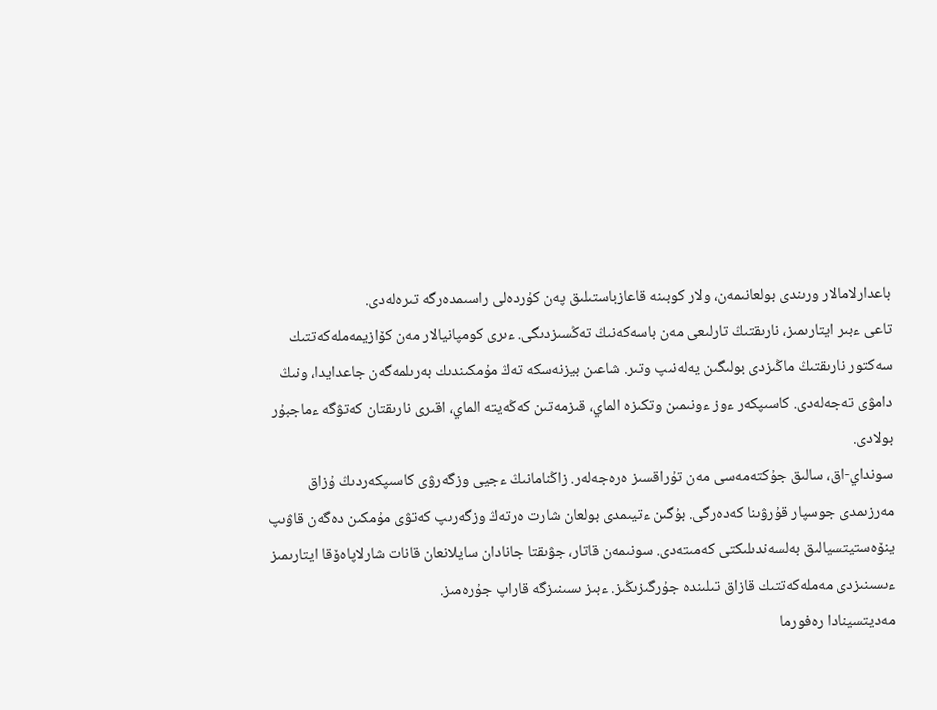باعدارلامالار ورىندى بولعانىمەن، ولار كوبىنە قاعازباستىلىق پەن كۇردەلى راسىمدەرگە تىرەلەدى.
تاعى ءبىر ايتارىمىز، نارىقتىڭ تارلىعى مەن باسەكەنىڭ تەڭسىزدىگى. ءىرى كومپانيالار مەن كۆازيمەملەكەتتىك سەكتور نارىقتىڭ ماڭىزدى بولىگىن يەلەنىپ وتىر. شاعىن بيزنەسكە تەڭ مۇمكىندىك بەرىلمەگەن جاعدايدا، ونىڭ دامۋى تەجەلەدى. كاسىپكەر ءوز ءونىمىن وتكىزە الماي، قىزمەتىن كەڭەيتە الماي، اقىرى نارىقتان كەتۋگە ءماجبۇر بولادى.
سونداي-اق، سالىق جۇكتەمەسى مەن تۇراقسىز ەرەجەلەر. زاڭنامانىڭ ءجيى وزگەرۋى كاسىپكەردىڭ ۇزاق مەرزىمدى جوسپار قۇرۋىنا كەدەرگى. بۇگىن ءتيىمدى بولعان شارت ەرتەڭ وزگەرىپ كەتۋى مۇمكىن دەگەن قاۋىپ ينۆەستيتسيالىق بەلسەندىلىكتى كەمىتەدى. سونىمەن قاتار، جۋىقتا جانادان سايلانعان قانات شارلاپاەۆقا ايتارىمىز ءىسىنىزدى مەملەكەتتىك قازاق تىلىندە جۇرگىزىڭىز. ءبىز ىسىنىزگە قاراپ جۇرەمىز.
مەديتسينادا رەفورما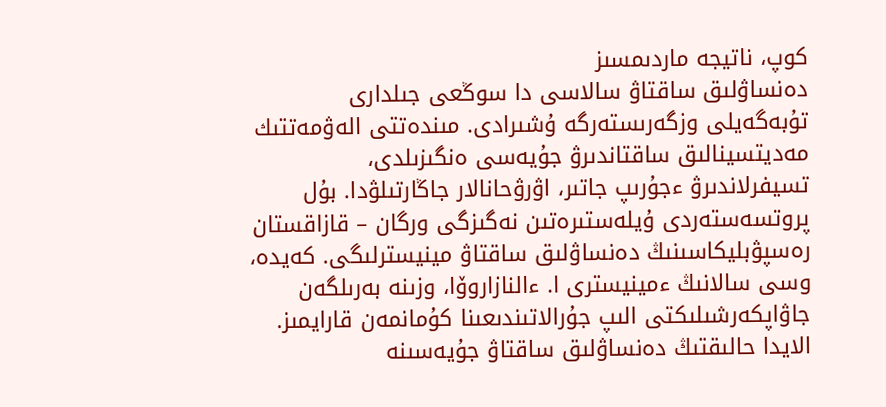كوپ، ناتيجە ماردىمسىز
دەنساۋلىق ساقتاۋ سالاسى دا سوڭعى جىلدارى تۇبەگەيلى وزگەرىستەرگە ۇشىرادى. مىندەتتى الەۋمەتتىك مەديتسينالىق ساقتاندىرۋ جۇيەسى ەنگىزىلدى، تسيفرلاندىرۋ ءجۇرىپ جاتىر، اۋرۋحانالار جاڭارتىلۋدا. بۇل پروتسەستەردى ۇيلەستىرەتىن نەگىزگى ورگان – قازاقستان رەسپۋبليكاسىنىڭ دەنساۋلىق ساقتاۋ مينيسترلىگى. كەيدە، وسى سالانىڭ ءمينيسترى ا. ءالنازاروۆا، وزىنە بەرىلگەن جاۋاپكەرشىلىكتى الىپ جۇرالاتىندىعىنا كۇمانمەن قارايمىز.
الايدا حالىقتىڭ دەنساۋلىق ساقتاۋ جۇيەسىنە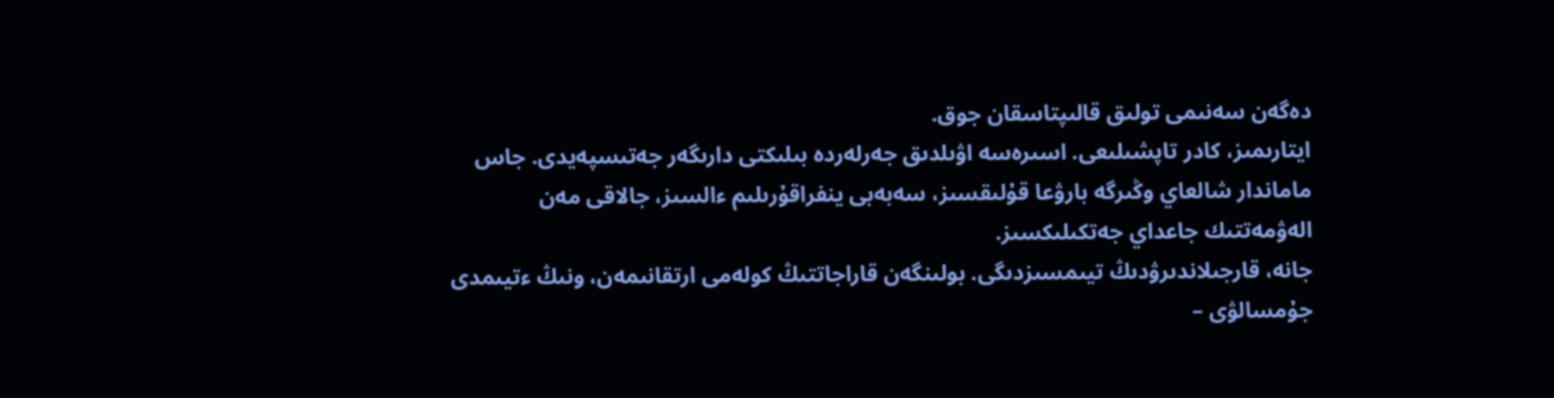دەگەن سەنىمى تولىق قالىپتاسقان جوق.
ايتارىمىز، كادر تاپشىلىعى. اسىرەسە اۋىلدىق جەرلەردە بىلىكتى دارىگەر جەتىسپەيدى. جاس ماماندار شالعاي وڭىرگە بارۋعا قۇلىقسىز، سەبەبى ينفراقۇرىلىم ءالسىز، جالاقى مەن الەۋمەتتىك جاعداي جەتكىلىكسىز.
جانە، قارجىلاندىرۋدىڭ تيىمسىزدىگى. بولىنگەن قاراجاتتىڭ كولەمى ارتقانىمەن، ونىڭ ءتيىمدى جۇمسالۋى –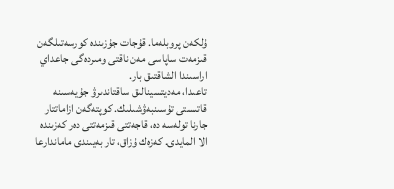ۇلكەن پروبلەما. قۇجات جۇزىندە كورسەتىلگەن قىزمەت ساپاسى مەن ناقتى ومىردەگى جاعداي اراسىندا الشاقتىق بار.
تاعىدا، مەديتسينالىق ساقتاندىرۋ جۇيەسىنە قاتىستى تۇسىنبەۋشىلىك. كوپتەگەن ازاماتتار جارنا تولەسە دە، قاجەتتى قىزمەتتى دەر كەزىندە الا المايدى. كەزەك ۇزاق، تار بەيىندى ماماندارعا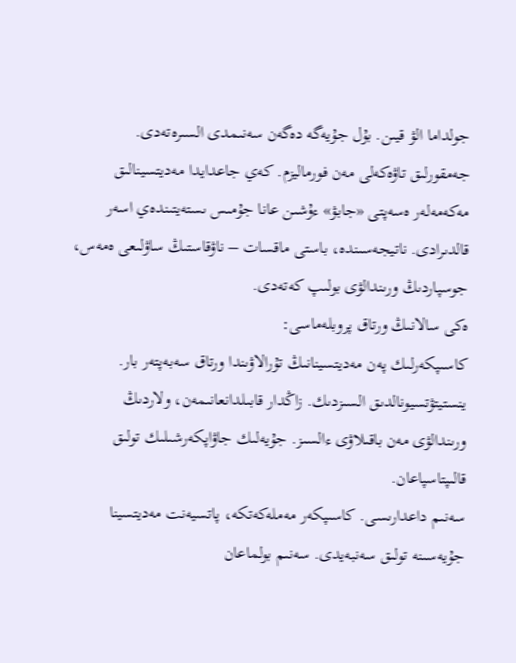جولداما الۋ قيىن. بۇل جۇيەگە دەگەن سەنىمدى السىرەتەدى.
جەمقورلىق تاۋەكەلى مەن فورماليزم. كەي جاعدايدا مەديتسينالىق مەكەمەلەر ەسەپتى «جابۋ» ءۇشىن عانا جۇمىس ىستەيتىندەي اسەر قالدىرادى. ناتيجەسىندە، باستى ماقسات – ناۋقاستىڭ ساۋلىعى ەمەس، جوسپاردىڭ ورىندالۋى بولىپ كەتەدى.
ەكى سالانىڭ ورتاق پروبلەماسى:
كاسىپكەرلىك پەن مەديتسينانىڭ تۇرالاۋىندا ورتاق سەبەپتەر بار.
ينستيتۋتسيونالدىق السىزدىك. زاڭدار قابىلدانعانىمەن، ولاردىڭ ورىندالۋى مەن باقىلاۋى ءالسىز. جۇيەلىك جاۋاپكەرشىلىك تولىق قالىپتاسپاعان.
سەنىم داعدارىسى. كاسىپكەر مەملەكەتكە، پاتسيەنت مەديتسينا جۇيەسىنە تولىق سەنبەيدى. سەنىم بولماعان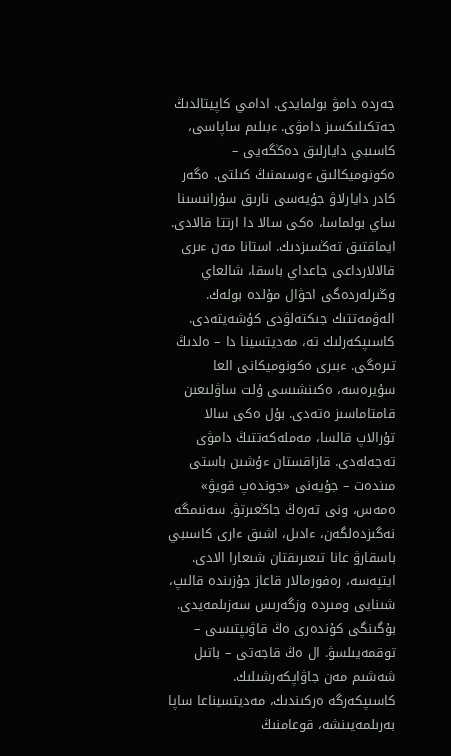جەردە دامۋ بولمايدى. ادامي كاپيتالدىڭ جەتكىلىكسىز دامۋى. ءبىلىم ساپاسى، كاسىبي دايارلىق دەڭگەيى – ەكونوميكالىق ءوسىمنىڭ كىلتى. ەگەر كادر دايارلاۋ جۇيەسى نارىق سۇرانىسىنا ساي بولماسا، ەكى سالا دا ارتتا قالادى. ايماقتىق تەڭسىزدىك. استانا مەن ءىرى قالالارداعى جاعداي باسقا، شالعاي وڭىرلەردەگى احۋال مۇلدە بولەك. الەۋمەتتىك جىكتەلۋدى كۇشەيتەدى.
كاسىپكەرلىك تە، مەديتسينا دا – ەلدىڭ تىرەگى. ءبىرى ەكونوميكانى العا سۇيرەسە، ەكىنشىسى ۇلت ساۋلىعىن قامتاماسىز ەتەدى. بۇل ەكى سالا تۇرالاپ قالسا، مەملەكەتتىڭ دامۋى تەجەلەدى. قازاقستان ءۇشىن باستى مىندەت – جۇيەنى «جوندەپ قويۋ» ەمەس، ونى تەرەڭ جاڭعىرتۋ. سەنىمگە نەگىزدەلگەن، ءادىل، اشىق ءارى كاسىبي باسقارۋ عانا تىعىرىقتان شىعارا الادى. ايتپەسە، رەفورمالار قاعاز جۇزىندە قالىپ، شىنايى ومىردە وزگەرىس سەزىلمەيدى. بۇگىنگى كۇندەرى ەڭ قاۋىپتىسى – توقمەيىلسۋ. ال ەڭ قاجەتى – باتىل شەشىم مەن جاۋاپكەرشىلىك. كاسىپكەرگە ەركىندىك، مەديتسيناعا ساپا بەرىلمەيىنشە، قوعامنىڭ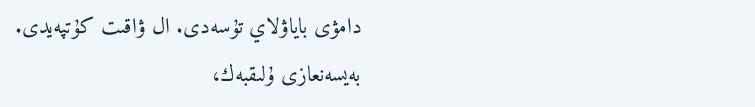دامۋى باياۋلاي تۇسەدى. ال ۋاقىت كۇتپەيدى.
بەيسەنعازى ۇلىقبەك،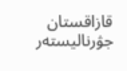قازاقستان جۋرناليستەر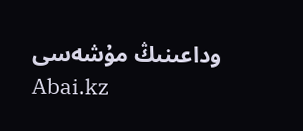وداعىنىڭ مۇشەسى
Abai.kz